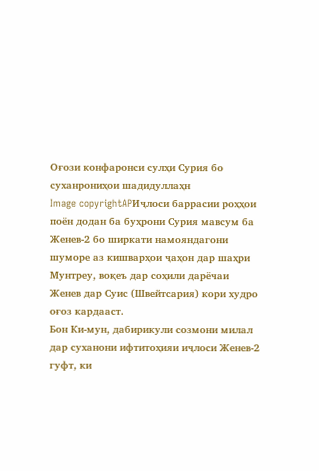Оғози конфаронси сулҳи Сурия бо суханрониҳои шадидуллаҳн
Image copyrightAPИҷлоси баррасии роҳҳои поён додан ба буҳрони Сурия мавсум ба Женев-2 бо ширкати намояндагони шуморе аз кишварҳои ҷаҳон дар шаҳри Мунтреу, воқеъ дар соҳили дарёчаи Женев дар Суис (Швейтсария) кори худро оғоз кардааст.
Бон Ки-мун, дабирикули созмони милал дар суханони ифтитоҳияи иҷлоси Женев-2 гуфт, ки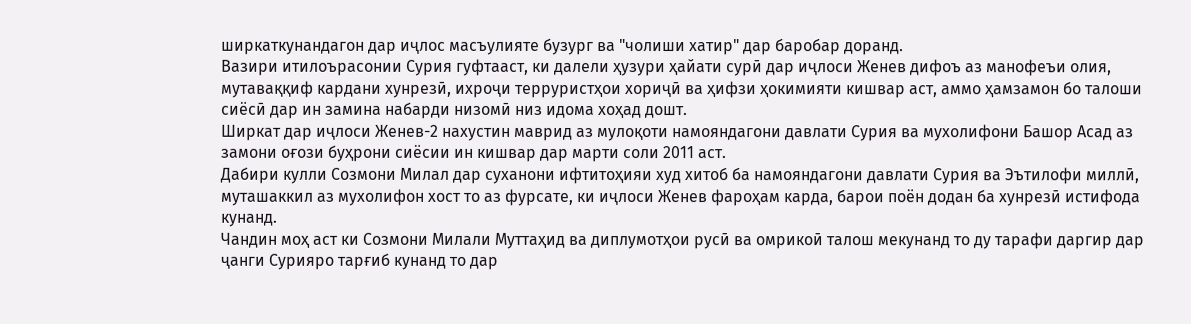ширкаткунандагон дар иҷлос масъулияте бузург ва "чолиши хатир" дар баробар доранд.
Вазири итилоърасонии Сурия гуфтааст, ки далели ҳузури ҳайати сурӣ дар иҷлоси Женев дифоъ аз манофеъи олия, мутаваққиф кардани хунрезӣ, ихроҷи терруристҳои хориҷӣ ва ҳифзи ҳокимияти кишвар аст, аммо ҳамзамон бо талоши сиёсӣ дар ин замина набарди низомӣ низ идома хоҳад дошт.
Ширкат дар иҷлоси Женев-2 нахустин маврид аз мулоқоти намояндагони давлати Сурия ва мухолифони Башор Асад аз замони оғози буҳрони сиёсии ин кишвар дар марти соли 2011 аст.
Дабири кулли Созмони Милал дар суханони ифтитоҳияи худ хитоб ба намояндагони давлати Сурия ва Эътилофи миллӣ, муташаккил аз мухолифон хост то аз фурсате, ки иҷлоси Женев фароҳам карда, барои поён додан ба хунрезӣ истифода кунанд.
Чандин моҳ аст ки Созмони Милали Муттаҳид ва диплумотҳои русӣ ва омрикоӣ талош мекунанд то ду тарафи даргир дар ҷанги Сурияро тарғиб кунанд то дар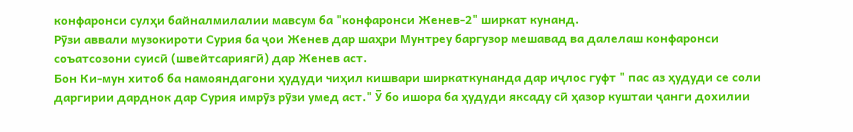конфаронси сулҳи байналмилалии мавсум ба "конфаронси Женев-2" ширкат кунанд.
Рӯзи аввали музокироти Сурия ба ҷои Женев дар шаҳри Мунтреу баргузор мешавад ва далелаш конфаронси соъатсозони суисӣ (швейтсариягӣ) дар Женев аст.
Бон Ки-мун хитоб ба намояндагони ҳудуди чиҳил кишвари ширкаткунанда дар иҷлос гуфт " пас аз ҳудуди се соли даргирии дарднок дар Сурия имрӯз рӯзи умед аст." Ӯ бо ишора ба ҳудуди яксаду сӣ ҳазор куштаи ҷанги дохилии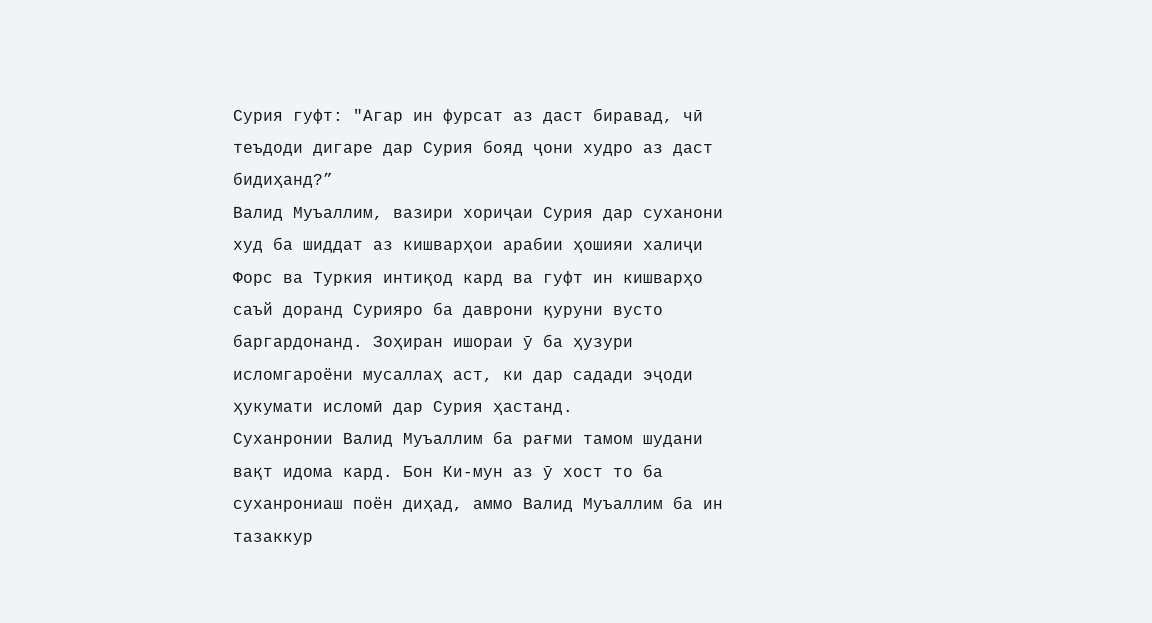Сурия гуфт: "Агар ин фурсат аз даст биравад, чӣ теъдоди дигаре дар Сурия бояд ҷони худро аз даст бидиҳанд?”
Валид Муъаллим, вазири хориҷаи Сурия дар суханони худ ба шиддат аз кишварҳои арабии ҳошияи халиҷи Форс ва Туркия интиқод кард ва гуфт ин кишварҳо саъй доранд Сурияро ба даврони қуруни вусто баргардонанд. Зоҳиран ишораи ӯ ба ҳузури исломгароёни мусаллаҳ аст, ки дар садади эҷоди ҳукумати исломӣ дар Сурия ҳастанд.
Суханронии Валид Муъаллим ба рағми тамом шудани вақт идома кард. Бон Ки-мун аз ӯ хост то ба суханрониаш поён диҳад, аммо Валид Муъаллим ба ин тазаккур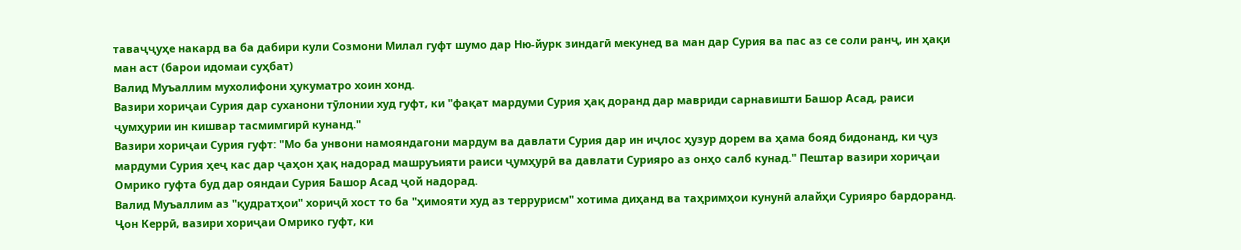таваҷҷуҳе накард ва ба дабири кули Созмони Милал гуфт шумо дар Ню-йурк зиндагӣ мекунед ва ман дар Сурия ва пас аз се соли ранҷ, ин ҳақи ман аст (барои идомаи суҳбат)
Валид Муъаллим мухолифони ҳукуматро хоин хонд.
Вазири хориҷаи Сурия дар суханони тӯлонии худ гуфт, ки "фақат мардуми Сурия ҳақ доранд дар мавриди сарнавишти Башор Асад, раиси ҷумҳурии ин кишвар тасмимгирӣ кунанд."
Вазири хориҷаи Сурия гуфт: "Мо ба унвони намояндагони мардум ва давлати Сурия дар ин иҷлос ҳузур дорем ва ҳама бояд бидонанд, ки ҷуз мардуми Сурия ҳеҷ кас дар ҷаҳон ҳақ надорад машруъияти раиси ҷумҳурӣ ва давлати Сурияро аз онҳо салб кунад." Пештар вазири хориҷаи Омрико гуфта буд дар ояндаи Сурия Башор Асад ҷой надорад.
Валид Муъаллим аз "қудратҳои" хориҷӣ хост то ба "ҳимояти худ аз террурисм" хотима диҳанд ва таҳримҳои кунунӣ алайҳи Сурияро бардоранд.
Ҷон Керрӣ, вазири хориҷаи Омрико гуфт, ки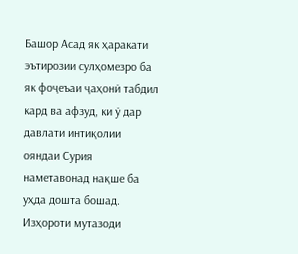Башор Асад як ҳаракати эътирозии сулҳомезро ба як фоҷеъаи ҷаҳонӣ табдил кард ва афзуд, ки ӯ дар давлати интиқолии ояндаи Сурия наметавонад нақше ба уҳда дошта бошад.
Изҳороти мутазоди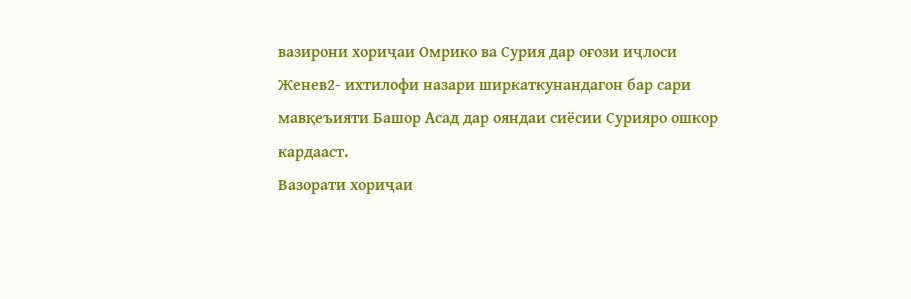вазирони хориҷаи Омрико ва Сурия дар оғози иҷлоси Женев2- ихтилофи назари ширкаткунандагон бар сари мавқеъияти Башор Асад дар ояндаи сиёсии Сурияро ошкор кардааст.
Вазорати хориҷаи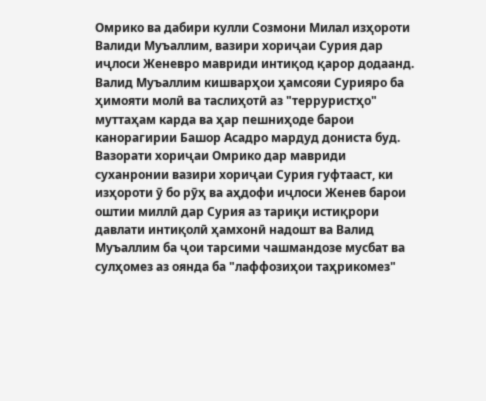Омрико ва дабири кулли Созмони Милал изҳороти Валиди Муъаллим, вазири хориҷаи Сурия дар иҷлоси Женевро мавриди интиқод қарор додаанд. Валид Муъаллим кишварҳои ҳамсояи Сурияро ба ҳимояти молӣ ва таслиҳотӣ аз "терруристҳо" муттаҳам карда ва ҳар пешниҳоде барои канорагирии Башор Асадро мардуд дониста буд.
Вазорати хориҷаи Омрико дар мавриди суханронии вазири хориҷаи Сурия гуфтааст, ки изҳороти ӯ бо рӯҳ ва аҳдофи иҷлоси Женев барои оштии миллӣ дар Сурия аз тариқи истиқрори давлати интиқолӣ ҳамхонӣ надошт ва Валид Муъаллим ба ҷои тарсими чашмандозе мусбат ва сулҳомез аз оянда ба "лаффозиҳои таҳрикомез"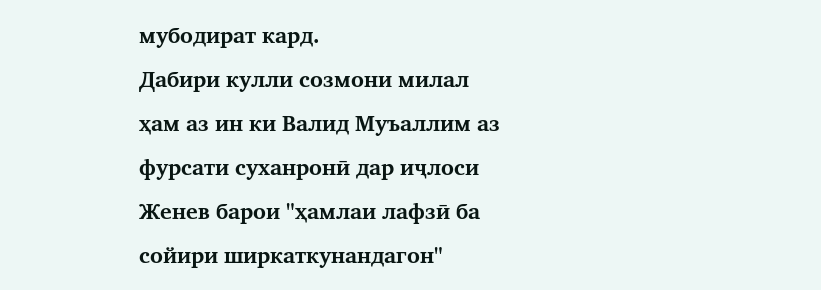мубодират кард.
Дабири кулли созмони милал ҳам аз ин ки Валид Муъаллим аз фурсати суханронӣ дар иҷлоси Женев барои "ҳамлаи лафзӣ ба сойири ширкаткунандагон"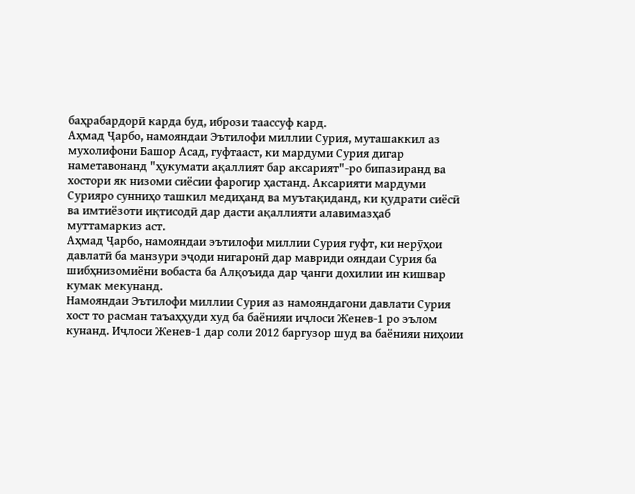баҳрабардорӣ карда буд, ибрози таассуф кард.
Аҳмад Ҷарбо, намояндаи Эътилофи миллии Сурия, муташаккил аз мухолифони Башор Асад, гуфтааст, ки мардуми Сурия дигар наметавонанд "ҳукумати ақаллият бар аксарият"-ро бипазиранд ва хостори як низоми сиёсии фарогир ҳастанд. Аксарияти мардуми Сурияро сунниҳо ташкил медиҳанд ва муътақиданд, ки қудрати сиёсӣ ва имтиёзоти иқтисодӣ дар дасти ақаллияти алавимазҳаб муттамаркиз аст.
Аҳмад Ҷарбо, намояндаи эътилофи миллии Сурия гуфт, ки нерӯҳои давлатӣ ба манзури эҷоди нигаронӣ дар мавриди ояндаи Сурия ба шибҳнизомиёни вобаста ба Алқоъида дар ҷанги дохилии ин кишвар кумак мекунанд.
Намояндаи Эътилофи миллии Сурия аз намояндагони давлати Сурия хост то расман таъаҳҳуди худ ба баёнияи иҷлоси Женев-1 ро эълом кунанд. Иҷлоси Женев-1 дар соли 2012 баргузор шуд ва баёнияи ниҳоии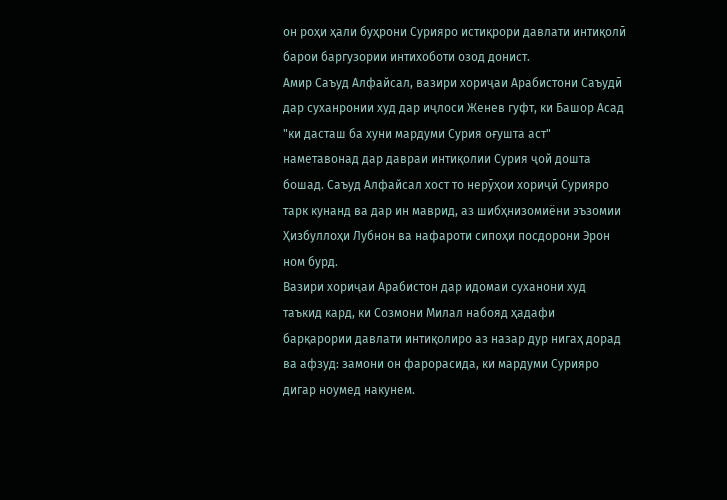он роҳи ҳали буҳрони Сурияро истиқрори давлати интиқолӣ барои баргузории интихоботи озод донист.
Амир Саъуд Алфайсал, вазири хориҷаи Арабистони Саъудӣ дар суханронии худ дар иҷлоси Женев гуфт, ки Башор Асад "ки дасташ ба хуни мардуми Сурия оғушта аст" наметавонад дар давраи интиқолии Сурия ҷой дошта бошад. Саъуд Алфайсал хост то нерӯҳои хориҷӣ Сурияро тарк кунанд ва дар ин маврид, аз шибҳнизомиёни эъзомии Ҳизбуллоҳи Лубнон ва нафароти сипоҳи посдорони Эрон ном бурд.
Вазири хориҷаи Арабистон дар идомаи суханони худ таъкид кард, ки Созмони Милал набояд ҳадафи барқарории давлати интиқолиро аз назар дур нигаҳ дорад ва афзуд: замони он фарорасида, ки мардуми Сурияро дигар ноумед накунем.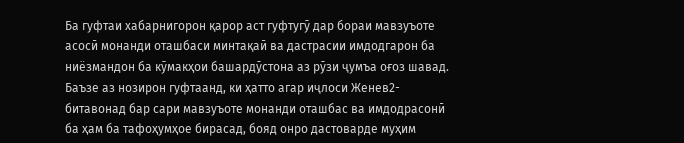Ба гуфтаи хабарнигорон қарор аст гуфтугӯ дар бораи мавзуъоте асосӣ монанди оташбаси минтақаӣ ва дастрасии имдодгарон ба ниёзмандон ба кӯмакҳои башардӯстона аз рӯзи ҷумъа оғоз шавад.
Баъзе аз нозирон гуфтаанд, ки ҳатто агар иҷлоси Женев2- битавонад бар сари мавзуъоте монанди оташбас ва имдодрасонӣ ба ҳам ба тафоҳумҳое бирасад, бояд онро дастоварде муҳим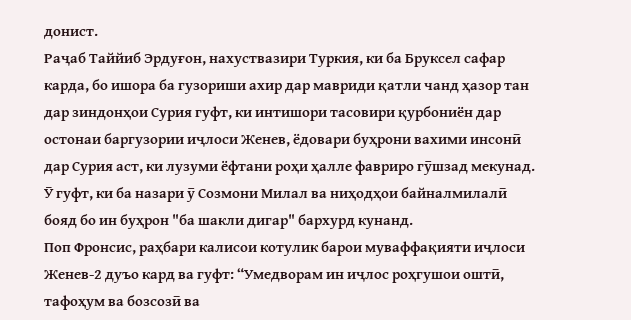донист.
Раҷаб Таййиб Эрдуғон, нахуствазири Туркия, ки ба Бруксел сафар карда, бо ишора ба гузориши ахир дар мавриди қатли чанд ҳазор тан дар зиндонҳои Сурия гуфт, ки интишори тасовири қурбониён дар остонаи баргузории иҷлоси Женев, ёдовари буҳрони вахими инсонӣ дар Сурия аст, ки лузуми ёфтани роҳи ҳалле фавриро гӯшзад мекунад. Ӯ гуфт, ки ба назари ӯ Созмони Милал ва ниҳодҳои байналмилалӣ бояд бо ин буҳрон "ба шакли дигар" бархурд кунанд.
Поп Фронсис, раҳбари калисои котулик барои муваффақияти иҷлоси Женев-2 дуъо кард ва гуфт: “Умедворам ин иҷлос роҳгушои оштӣ, тафоҳум ва бозсозӣ ва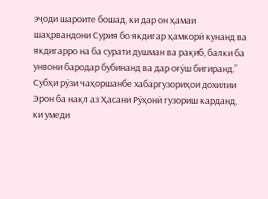эҷоди шароите бошад, ки дар он ҳамаи шаҳрвандони Сурия бо якдигар ҳамкорӣ кунанд ва якдигарро на ба сурати душман ва рақиб, балки ба унвони бародар бубинанд ва дар оғӯш бигиранд.”
Субҳи рӯзи чаҳоршанбе хабаргузориҳои дохилии Эрон ба нақл аз Ҳасани Рӯҳонӣ гузориш карданд, ки умеди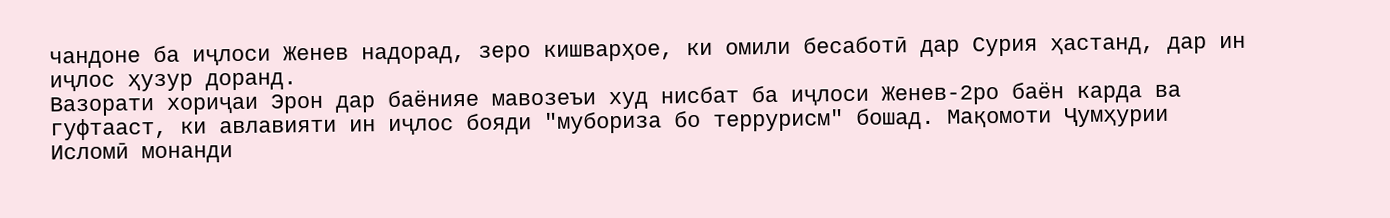чандоне ба иҷлоси Женев надорад, зеро кишварҳое, ки омили бесаботӣ дар Сурия ҳастанд, дар ин иҷлос ҳузур доранд.
Вазорати хориҷаи Эрон дар баёнияе мавозеъи худ нисбат ба иҷлоси Женев-2ро баён карда ва гуфтааст, ки авлавияти ин иҷлос бояди "мубориза бо террурисм" бошад. Мақомоти Ҷумҳурии Исломӣ монанди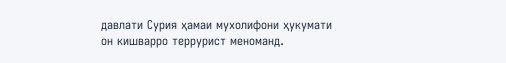давлати Сурия ҳамаи мухолифони ҳукумати он кишварро террурист меноманд.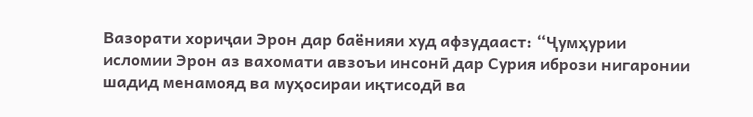Вазорати хориҷаи Эрон дар баёнияи худ афзудааст: “Ҷумҳурии исломии Эрон аз вахомати авзоъи инсонӣ дар Сурия ибрози нигаронии шадид менамояд ва муҳосираи иқтисодӣ ва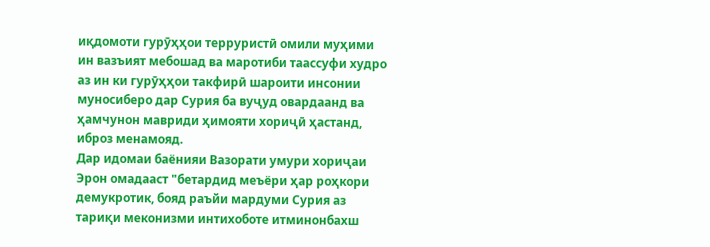иқдомоти гурӯҳҳои терруристӣ омили муҳими ин вазъият мебошад ва маротиби таассуфи худро аз ин ки гурӯҳҳои такфирӣ шароити инсонии муносиберо дар Сурия ба вуҷуд овардаанд ва ҳамчунон мавриди ҳимояти хориҷӣ ҳастанд, иброз менамояд.
Дар идомаи баёнияи Вазорати умури хориҷаи Эрон омадааст "бетардид меъёри ҳар роҳкори демукротик, бояд раъйи мардуми Сурия аз тариқи меконизми интихоботе итминонбахш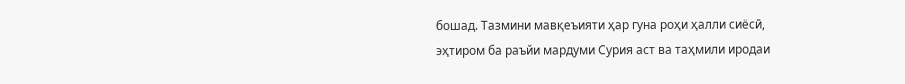бошад. Тазмини мавқеъияти ҳар гуна роҳи ҳалли сиёсӣ, эҳтиром ба раъйи мардуми Сурия аст ва таҳмили иродаи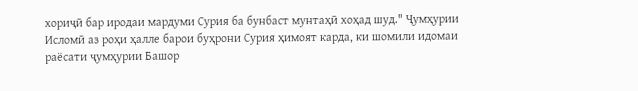хориҷӣ бар иродаи мардуми Сурия ба бунбаст мунтаҳӣ хоҳад шуд." Ҷумҳурии Исломӣ аз роҳи ҳалле барои буҳрони Сурия ҳимоят карда, ки шомили идомаи раёсати ҷумҳурии Башор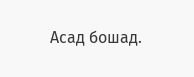Асад бошад.